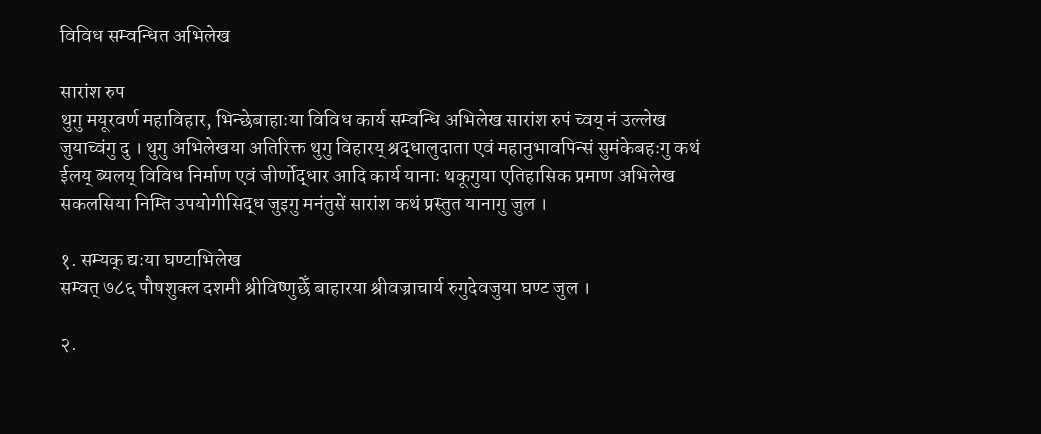विविध सम्वन्धित अभिलेख

सारांश रुप
थुगु मयूरवर्ण महाविहार, भिन्छेबाहाःया विविध कार्य सम्वन्धि अभिलेख सारांश रुपं च्वय् नं उल्लेख जुयाच्वंगु दु । थुगु अभिलेखया अतिरिक्त थुगु विहारय् श्रद्धालुदाता एवं महानुभावपिन्सं सुमंकेबहःगु कथं ईलय् ब्यलय् विविध निर्माण एवं जीर्णोद्धार आदि कार्य यानाः थकूगुया एतिहासिक प्रमाण अभिलेख सकलसिया निम्ति उपयोगीसिद्ध जुइगु मनंतुसें सारांश कथं प्रस्तुत यानागु जुल ।

१. सम्यक् द्यःया घण्टाभिलेख
सम्वत् ७८६ पौषशुक्ल दशमी श्रीविष्णुछेँ बाहारया श्रीवज्राचार्य रुगुदेवजुया घण्ट जुल ।

२.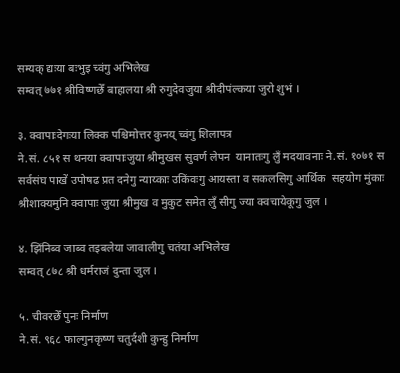सम्यक् द्यःया बःभुइ च्वंगु अभिलेख
सम्वत् ७७१ श्रीविष्णछेँ बाहालया श्री रुगुदेवजुया श्रीदीपंल्कया जुरो शुभं ।

३. क्वापाःदेगःया लिक्क पश्चिमोत्तर कुनय् च्वंगु शिलापत्र
ने.सं. ८५१ स थनया क्वापाःजुया श्रीमुखस सुवर्ण लेपन  यानातःगु लुँ मदयावनाः ने.सं. १०७१ स सर्वसंघ पाखें उपोषढ प्रत दनेगु न्याय्काः उकिंवःगु आयस्ता व सकलसिगु आर्थिक  सहयोग मुंकाः श्रीशाक्यमुनि क्वापाः जुया श्रीमुख व मुकुट समेत लुँ सीगु ज्या क्वचायेकूगु जुल ।

४. झिंनिब्व जाब्व तइबलेया जावालीगु चतंया अभिलेख
सम्वत् ८७८ श्री धर्मराजं दुन्ता जुल ।

५. चीवरछेँ पुनः निर्माण
ने.सं. ९६८ फाल्गुनकृष्ण चतुर्दशी कुन्हु निर्माण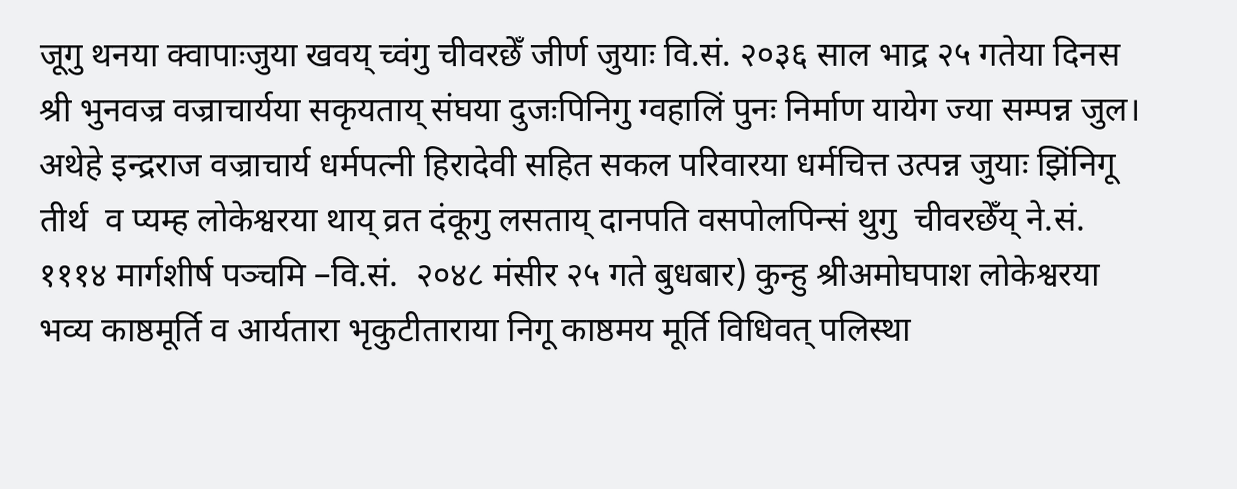जूगु थनया क्वापाःजुया खवय् च्वंगु चीवरछेँ जीर्ण जुयाः वि.सं. २०३६ साल भाद्र २५ गतेया दिनस श्री भुनवज्र वज्राचार्यया सकृयताय् संघया दुजःपिनिगु ग्वहालिं पुनः निर्माण यायेग ज्या सम्पन्न जुल।
अथेहे इन्द्रराज वज्राचार्य धर्मपत्नी हिरादेवी सहित सकल परिवारया धर्मचित्त उत्पन्न जुयाः झिंनिगू तीर्थ  व प्यम्ह लोकेश्वरया थाय् व्रत दंकूगु लसताय् दानपति वसपोलपिन्सं थुगु  चीवरछेँय् ने.सं. १११४ मार्गशीर्ष पञ्चमि –वि.सं.  २०४८ मंसीर २५ गते बुधबार) कुन्हु श्रीअमोघपाश लोकेश्वरया भव्य काष्ठमूर्ति व आर्यतारा भृकुटीताराया निगू काष्ठमय मूर्ति विधिवत् पलिस्था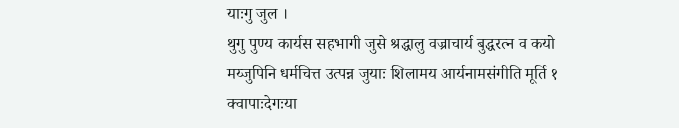याःगु जुल ।
थुगु पुण्य कार्यस सहभागी जुसे श्रद्धालु वज्राचार्य बुद्धरत्न व कयो मय्जुपिनि धर्मचित्त उत्पन्न जुयाः शिलामय आर्यनामसंगीति मूर्ति १ क्वापाःदेगःया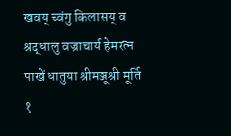खवय् च्वंगु किलासय् व श्रद्धालु वज्राचार्य हेमरत्न पाखें धातुया श्रीमञ्जूश्री मूर्ति १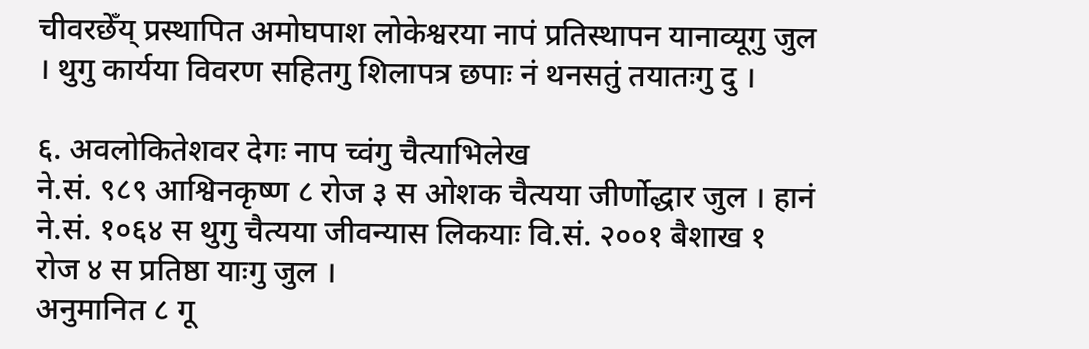चीवरछेँय् प्रस्थापित अमोघपाश लोकेश्वरया नापं प्रतिस्थापन यानाव्यूगु जुल । थुगु कार्यया विवरण सहितगु शिलापत्र छपाः नं थनसतुं तयातःगु दु ।

६. अवलोकितेशवर देगः नाप च्वंगु चैत्याभिलेख
ने.सं. ९८९ आश्विनकृष्ण ८ रोज ३ स ओशक चैत्यया जीर्णोद्धार जुल । हानं ने.सं. १०६४ स थुगु चैत्यया जीवन्यास लिकयाः वि.सं. २००१ बैशाख १ रोज ४ स प्रतिष्ठा याःगु जुल ।
अनुमानित ८ गू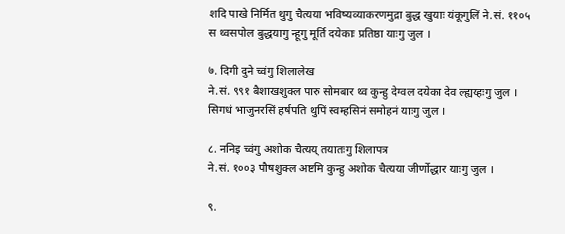शदि पाखे निर्मित थुगु चैत्यया भविष्यव्याकरणमुद्रा बुद्ध खुयाः यंकूगुलिं ने.सं. ११०५ स थ्वसपोल बुद्धयागु न्हूगु मूर्ति दयेकाः प्रतिष्ठा याःगु जुल ।

७. दिगी दुने च्वंगु शिलालेख
ने.सं. ९९१ बैशाखशुक्ल पारु सोमबार थ्व कुन्हु देग्वल दयेका देव ल्ह्यय्हःगु जुल । सिगधं भाजुनरसिं हर्षपति थुपिं स्वम्हसिनं समोहनं याःगु जुल ।

८. ननिइ च्वंगु अशोक चैत्यय् तयातःगु शिलापत्र
ने.सं. १००३ पौषशुक्ल अष्टमि कुन्हु अशोक चैत्यया जीर्णोद्धार याःगु जुल ।

९.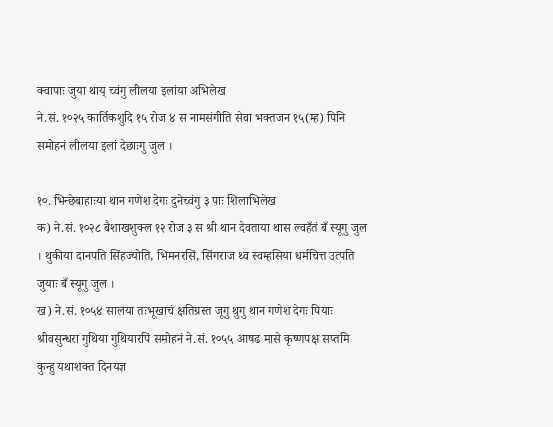क्वापाः जुया थाय् च्वंगु लीलया इलांया अभिलेख
ने.सं. १०२५ कार्तिकशुदि १५ रोज ४ स नामसंगीति सेवा भक्तजन १५(म्ह) पिनि समोहनं लीलया इलां देछाःगु जुल ।

१०. भिन्छेबाहाःया थान गणेश देगः दुनेच्वंगु ३ पाः शिलाभिलेख
क) ने.सं. १०२८ बैशाखशुक्ल १२ रोज ३ स श्री थान देवताया थास ल्वहँतं बँ स्यूगु जुल । थुकीया दानपति सिंहज्योति, भिमनरसिं, सिंगराज थ्व स्वम्हसिया धर्मचित्त उत्पति जुयाः बँ स्यूगु जुल ।
ख) ने.सं. १०५४ सालया तःभूखाचं क्षतिग्रस्त जूगु थुगु थान गणेश देगः पियाः श्रीवसुन्धरा गुथिया गुथियारपिं समोहनं ने.सं. १०५५ आषढ मासे कृष्णपक्ष सप्तमि कुन्हु यथाशक्त दिनयज्ञ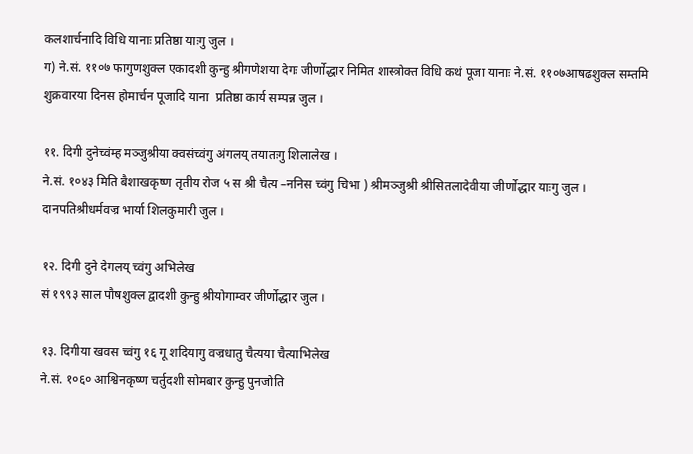कलशार्चनादि विधि यानाः प्रतिष्ठा याःगु जुल ।
ग) ने.सं. ११०७ फागुणशुक्ल एकादशी कुन्हु श्रीगणेशया देगः जीर्णोद्धार निमित शास्त्रोक्त विधि कथं पूजा यानाः ने.सं. ११०७आषढशुक्ल सम्तमि शुक्रवारया दिनस होमार्चन पूजादि याना  प्रतिष्ठा कार्य सम्पन्न जुल ।

११. दिगी दुनेच्वंम्ह मञ्जुश्रीया क्वसंच्वंगु अंगलय् तयातःगु शिलालेख ।
ने.सं. १०४३ मिति बैशाखकृष्ण तृतीय रोज ५ स श्री चैत्य –ननिस च्वंगु चिभा ) श्रीमञ्जुश्री श्रीसितलादेवीया जीर्णोद्धार याःगु जुल । दानपतिश्रीधर्मवज्र भार्या शिलकुमारी जुल ।

१२. दिगी दुने देगलय् च्वंगु अभिलेख
सं १९९३ साल पौषशुक्ल द्वादशी कुन्हु श्रीयोगाम्वर जीर्णोद्धार जुल ।

१३. दिगीया खवस च्वंगु १६ गू शदियागु वज्रधातु चैत्यया चैत्याभिलेख
ने.सं. १०६० आश्विनकृष्ण चर्तुदशी सोमबार कुन्हु पुनजोति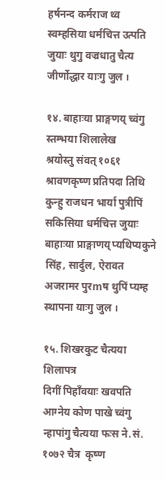हर्षनन्द कर्मराज थ्व स्वम्हसिया धर्मचित्त उत्पति जुयाः थुगु वज्रधातु चैत्य जीर्णोद्धार याःगु जुल ।

१४. बाहाःया प्राङ्गणय् च्वंगु स्तम्भया शिलालेख
श्रयोस्तु संवत् १०६१ श्रावणकृष्ण प्रतिपदा तिथि कुन्हु राजधन भार्या पुत्रीपिं सकिसिया धर्मचित्त जुयाः बाहाःया प्राङ्गाणय् प्यथिप्यकुने सिंह, सार्दुल, ऐरावत अजरामर पुरmष थुपिं प्यम्ह स्थापना याःगु जुल ।

१५. शिखरकुट चैत्यया शिलापत्र
दिगीं पिहाँवयाः खवपति  आग्नेय कोण पाखे च्वंगु न्हापांगु चैत्यया फःस ने.सं. १०७२ चैत्र  कृष्ण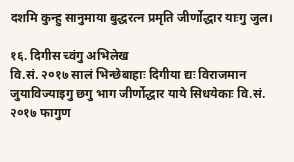दशमि कुन्हु सानुमाया बुद्धरत्न प्रमृति जीर्णोद्धार याःगु जुल।

१६. दिगीस च्वंगु अभिलेख
वि.सं. २०१७ सालं भिन्छेबाहाः दिगीया द्यः विराजमान जुयाविज्याइगु छगु भाग जीर्णोद्धार याये सिधयेकाः वि.सं. २०१७ फागुण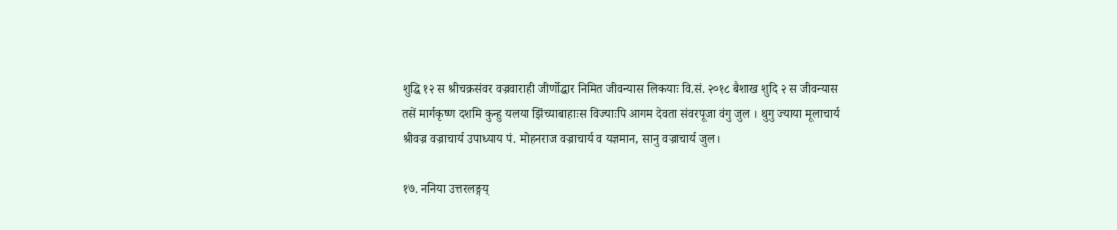शुद्धि १२ स श्रीचक्रसंवर वज्रवाराही जीर्णोद्धार निमित जीवन्यास लिकयाः वि.सं. २०१८ बैशाख शुदि २ स जीवन्यास तसें मार्गकृष्ण दशमि कुन्हु यलया झिंच्याबाहाःस विज्याःपि आगम देवता संवरपूजा वंगु जुल । थुगु ज्याया मूलाचार्य श्रीवज्र वज्राचार्य उपाध्याय पं. मोहनराज वज्राचार्य व यज्ञमान, सानु वज्राचार्य जुल।

१७. ननिया उत्तरलङ्गय्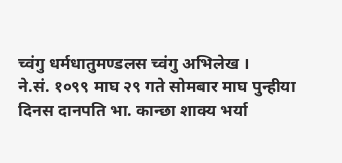च्वंगु धर्मधातुमण्डलस च्वंगु अभिलेख ।
ने.सं. १०९९ माघ २९ गते सोमबार माघ पुन्हीया दिनस दानपति भा. कान्छा शाक्य भर्या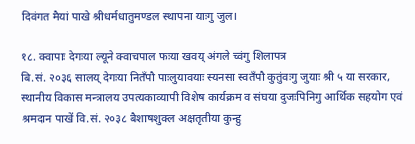दिवंगत मैयां पाखे श्रीधर्मधातुमण्डल स्थापना याःगु जुल।

१८. क्वापाः देगःया ल्यूने क्वाचपाल फःया खवय् अंगले च्वंगु शिलापत्र
बि.सं. २०३६ सालय् देगःया नितँपौ पाःलुयावयाः स्यनसा स्वतँपौ कुतुंवःगु जुयाः श्री ५ या सरकार, स्थानीय विकास मन्त्रालय उपत्यकाव्यापी विशेष कार्यक्रम व संघया दुजःपिनिगु आर्थिक सहयोग एवं श्रमदान पाखें वि.सं. २०३८ बैशाषशुक्ल अक्षतृतीया कुन्हु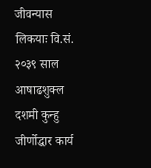जीवन्यास लिकयाः वि.सं. २०३९ साल आषाढशुक्ल दशमी कुन्हु जीर्णोद्धार कार्य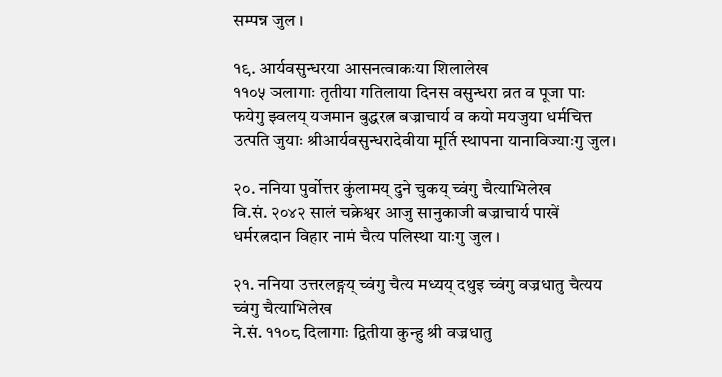सम्पन्न जुल ।

१९. आर्यवसुन्धरया आसनत्वाकःया शिलालेख
११०५ ञलागाः तृतीया गतिलाया दिनस वसुन्धरा व्रत व पूजा पाः फयेगु झ्वलय् यजमान बुद्धरत्न बज्राचार्य व कयो मयजुया धर्मचित्त उत्पति जुयाः श्रीआर्यवसुन्धरादेवीया मूर्ति स्थापना यानाविज्याःगु जुल।

२०. ननिया पुर्वोत्तर कुंलामय् दुने चुकय् च्वंगु चैत्याभिलेख
वि.सं. २०४२ सालं चक्रेश्वर आजु सानुकाजी बज्राचार्य पाखें धर्मरत्नदान विहार नामं चैत्य पलिस्था याःगु जुल ।

२१. ननिया उत्तरलङ्गय् च्वंगु चैत्य मध्यय् दथुइ च्वंगु वज्रधातु चैत्यय च्वंगु चैत्याभिलेख
ने.सं. ११०८ दिलागाः द्वितीया कुन्हु श्री वज्रधातु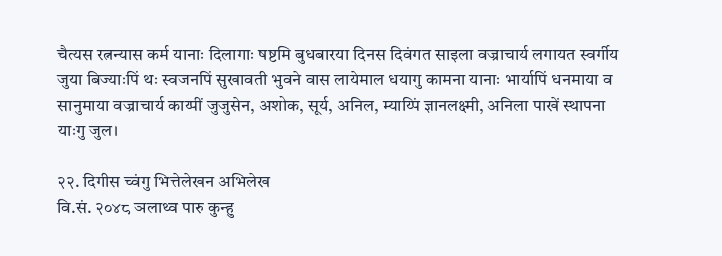चैत्यस रत्नन्यास कर्म यानाः दिलागाः षष्टमि बुधबारया दिनस दिवंगत साइला वज्राचार्य लगायत स्वर्गीय जुया बिज्याःपिं थः स्वजनपिं सुखावती भुवने वास लायेमाल धयागु कामना यानाः भार्यापिं धनमाया व सानुमाया वज्राचार्य काय्पीं जुजुसेन, अशोक, सूर्य, अनिल, म्याय्पिं ज्ञानलक्ष्मी, अनिला पाखें स्थापना याःगु जुल।

२२. दिगीस च्वंगु भित्तेलेखन अभिलेख
वि.सं. २०४८ ञलाथ्व पारु कुन्हु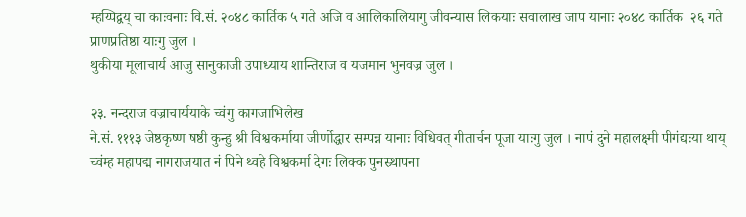म्हय्पिद्वय् चा काःवनाः वि.सं. २०४८ कार्तिक ५ गते अजि व आलिकालियागु जीवन्यास लिकयाः सवालाख जाप यानाः २०४८ कार्तिक  २६ गते प्राणप्रतिष्ठा याःगु जुल ।
थुकीया मूलाचार्य आजु सानुकाजी उपाध्याय शान्तिराज व यजमान भुनवज्र जुल ।

२३. नन्दराज वज्राचार्ययाके च्वंगु कागजाभिलेख
ने.सं. १११३ जेष्ठकृष्ण षष्ठी कुन्हु श्री विश्वकर्माया जीर्णोद्धार सम्पन्न यानाः विधिवत् गीतार्चन पूजा याःगु जुल । नापं दुने महालक्ष्मी पीगंद्यःया थाय् च्वंम्ह महापद्म नागराजयात नं पिने थ्वहे विश्वकर्मा देगः लिक्क पुनस्र्थापना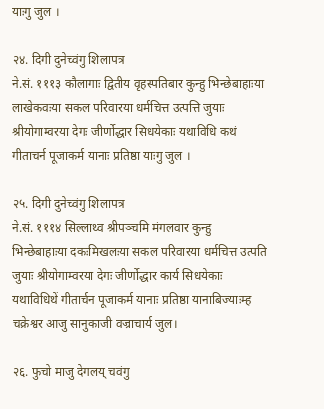याःगु जुल ।

२४. दिगी दुनेच्वंगु शिलापत्र
ने.सं. १११३ कौलागाः द्वितीय वृहस्पतिबार कुन्हु भिन्छेबाहाःया लाखेकवःया सकल परिवारया धर्मचित्त उत्पत्ति जुयाः श्रीयोगाम्वरया देगः जीर्णोद्धार सिधयेकाः यथाविधि कथं गीताचर्न पूजाकर्म यानाः प्रतिष्ठा याःगु जुल ।

२५. दिगी दुनेच्वंगु शिलापत्र
ने.सं. १११४ सिल्लाथ्व श्रीपञ्चमि मंगलवार कुन्हु भिन्छेबाहाःया दकःमिखलःया सकल परिवारया धर्मचित्त उत्पति जुयाः श्रीयोगाम्वरया देगः जीर्णोद्धार कार्य सिधयेकाः यथाविधिथें गीतार्चन पूजाकर्म यानाः प्रतिष्ठा यानाबिज्याःम्ह चक्रेश्वर आजु सानुकाजी वज्राचार्य जुल।

२६. फुचो माजु देगलय् चवंगु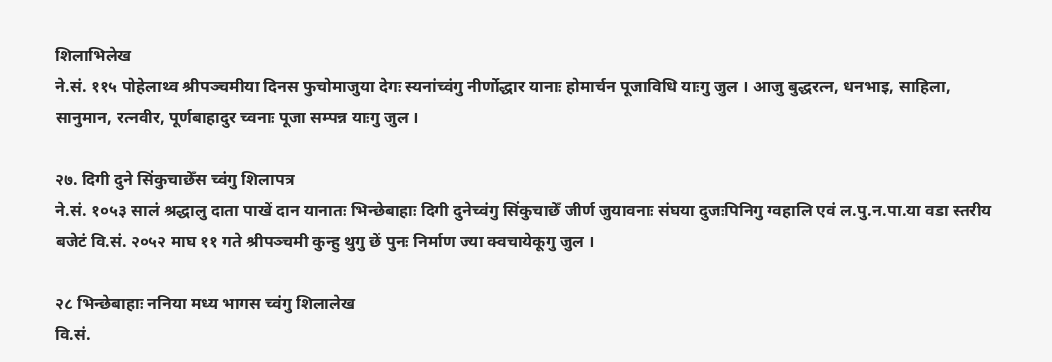शिलाभिलेख
ने.सं. ११५ पोहेलाथ्व श्रीपञ्चमीया दिनस फुचोमाजुया देगः स्यनांच्वंगु नीर्णोद्धार यानाः होमार्चन पूजाविधि याःगु जुल । आजु बुद्धरत्न, धनभाइ, साहिला, सानुमान, रत्नवीर, पूर्णबाहादुर च्वनाः पूजा सम्पन्न याःगु जुल ।

२७. दिगी दुने सिंकुचाछेँस च्वंगु शिलापत्र
ने.सं. १०५३ सालं श्रद्धालु दाता पाखें दान यानातः भिन्छेबाहाः दिगी दुनेच्वंगु सिंकुचाछेँ जीर्ण जुयावनाः संघया दुजःपिनिगु ग्वहालि एवं ल.पु.न.पा.या वडा स्तरीय बजेटं वि.सं. २०५२ माघ ११ गते श्रीपञ्चमी कुन्हु थुगु छें पुनः निर्माण ज्या क्वचायेकूगु जुल ।

२८ भिन्छेबाहाः ननिया मध्य भागस च्वंगु शिलालेख
वि.सं.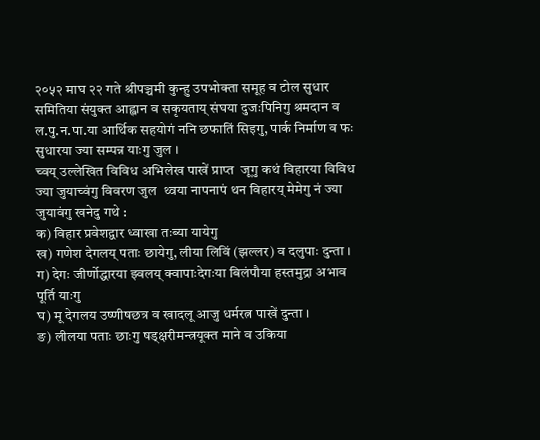२०५२ माघ २२ गते श्रीपञ्चमी कुन्हु उपभोक्ता समूह व टोल सुधार समितिया संयुक्त आह्वान व सकृयताय् संघया दुजःपिनिगु श्रमदान व ल.पु.न.पा.या आर्थिक सहयोगं ननि छफातिं सिइगु, पार्क निर्माण व फः सुधारया ज्या सम्पन्न याःगु जुल ।
च्वय् उल्लेखित विविध अभिलेख पाखें प्राप्त  जूगु कथं विहारया विविध ज्या जुयाच्वंगु विवरण जुल  थ्वया नापनापं थन विहारय् मेमेगु नं ज्या जुयावंगु खनेदु गथे :
क) विहार प्रवेशद्वार ध्वाखा तःब्या यायेगु
ख) गणेश देगलय् पताः छायेगु, लीया लिविं (झल्लर) व दलुपाः दुन्ता ।
ग) देगः जीर्णोद्धारया झ्वलय् क्वापाःदेगःया बिलंपौया हस्तमुद्रा अभाव पूर्ति याःगु
घ) मू देगलय उष्णीषछत्र व खादलू आजु धर्मरत्न पाखें दुन्ता ।
ङ) लीलया पताः छाःगु षड्क्षरीमन्त्रयूक्त माने व उकिया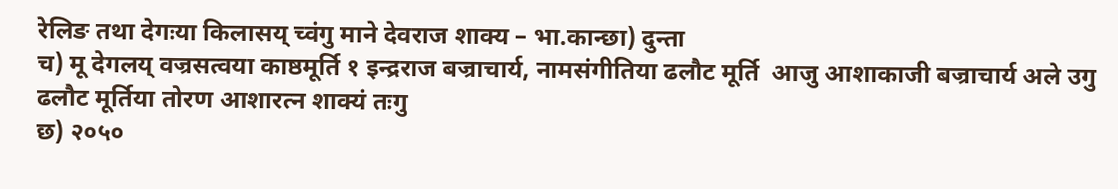रेलिङ तथा देगःया किलासय् च्वंगु माने देवराज शाक्य – भा.कान्छा) दुन्ता
च) मू देगलय् वज्रसत्वया काष्ठमूर्ति १ इन्द्रराज बज्राचार्य, नामसंगीतिया ढलौट मूर्ति  आजु आशाकाजी बज्राचार्य अले उगु ढलौट मूर्तिया तोरण आशारत्न शाक्यं तःगु
छ) २०५०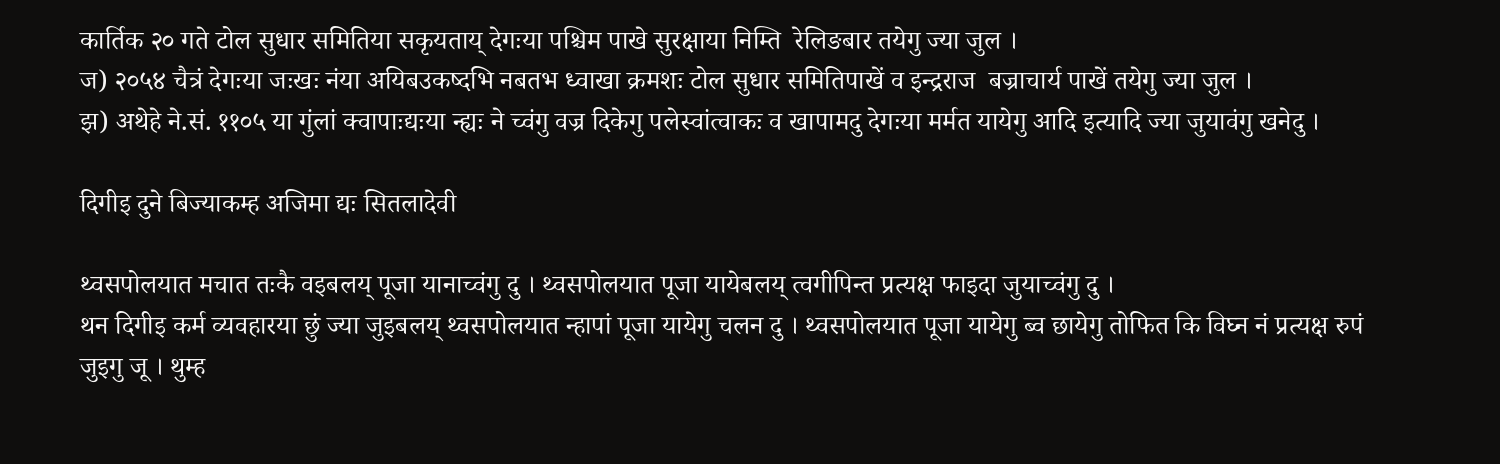कार्तिक २० गते टोल सुधार समितिया सकृयताय् देगःया पश्चिम पाखे सुरक्षाया निम्ति  रेलिङबार तयेगु ज्या जुल ।
ज) २०५४ चैत्रं देगःया जःखः नंया अयिबउकष्दभि नबतभ ध्वाखा क्रमशः टोल सुधार समितिपाखें व इन्द्रराज  बज्राचार्य पाखें तयेगु ज्या जुल ।
झ) अथेहे ने.सं. ११०५ या गुंलां क्वापाःद्यःया न्ह्यः ने च्वंगु वज्र दिकेगु पलेस्वांत्वाकः व खापामदु देगःया मर्मत यायेगु आदि इत्यादि ज्या जुयावंगु खनेदु ।

दिगीइ दुने बिज्याकम्ह अजिमा द्यः सितलादेवी

थ्वसपोलयात मचात तःकै वइबलय् पूजा यानाच्वंगु दु । थ्वसपोलयात पूजा यायेबलय् त्वगीपिन्त प्रत्यक्ष फाइदा जुयाच्वंगु दु ।
थन दिगीइ कर्म व्यवहारया छुं ज्या जुइबलय् थ्वसपोलयात न्हापां पूजा यायेगु चलन दु । थ्वसपोलयात पूजा यायेगु ब्व छायेगु तोफित कि विघ्न नं प्रत्यक्ष रुपं जुइगु जू । थुम्ह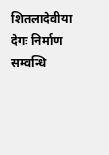शितलादेवीया देगः निर्माण सम्वन्धि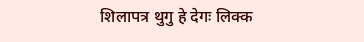शिलापत्र थुगु हे देगः लिक्क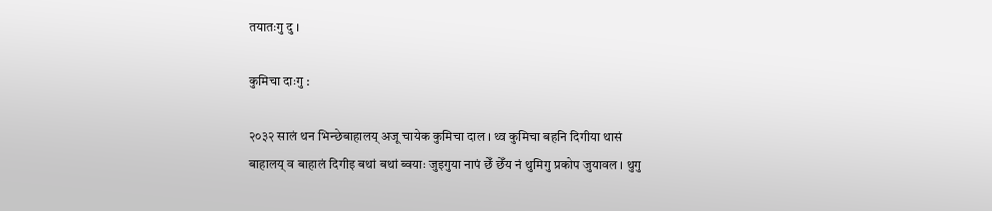तयातःगु दु ।

कुमिचा दाःगु :

२०३२ सालं थन भिन्छेबाहालय् अजू चायेक कुमिचा दाल । थ्व कुमिचा बहनि दिगीया थासं बाहालय् व बाहालं दिगीइ बथां बथां ब्वयाः जुइगुया नापं छेँ छेँय नं थुमिगु प्रकोप जुयावल । थुगु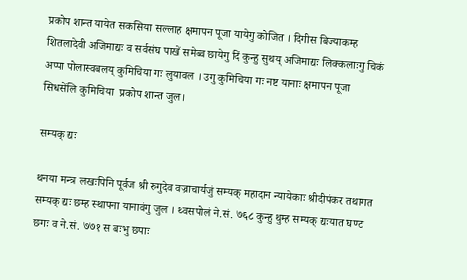प्रकोप शान्त यायेत सकसिया सल्लाह क्षमापन पूजा यायेगु कोजित । दिगीस बिज्याकम्ह शितलादेवी अजिमाद्यः व सर्वसंघ पाखें समेब्व छायेगु दिं कुन्हु सुथय् अजिमाद्यः लिक्कलाःगु चिकं अप्पा पोलास्वबलय् कुमिचिया गः लुयावल । उगु कुमिचिया गः नष्ट यानाः क्षमापन पूजा सिधसेंलि कुमिचिया  प्रकोप शान्त जुल।

सम्यक् द्यः

थनया मन्त्र लखःपिनि पूर्वज श्री रुगुदेव वज्राचार्यजुं सम्यक् महादान न्यायेकाः श्रीदीपंकर तथागत सम्यक् द्यः छम्ह स्थापना यानावंगु जुल । थ्वसपोलं ने.सं. ७६८ कुन्हु थुम्ह सम्यक् द्यःयात घण्ट छगः व ने.सं. ७७१ स बःभु छपाः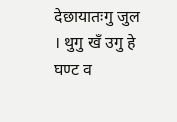देछायातःगु जुल । थुगु खँ उगु हे घण्ट व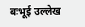बःभूई उल्लेख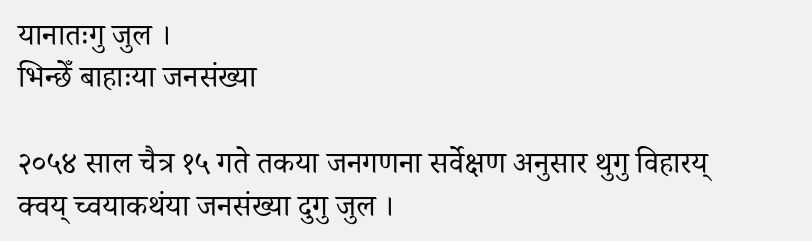यानातःगु जुल ।
भिन्छेँ बाहाःया जनसंख्या

२०५४ साल चैत्र १५ गते तकया जनगणना सर्वेक्षण अनुसार थुगु विहारय् क्वय् च्वयाकथंया जनसंख्या दुगु जुल ।